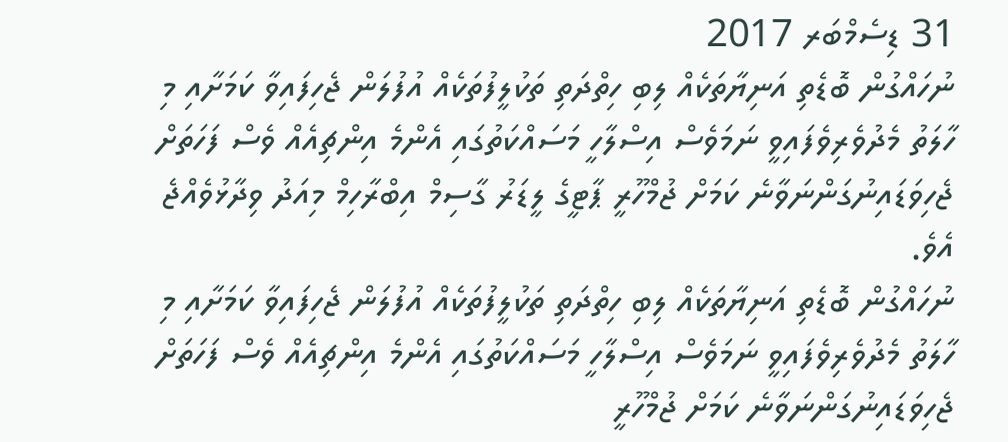31 ޑިސެމްބަރ 2017
ނުހައްގުން ބޮޑެތި އަނިޔާތަކެއް ލިބި ހިތްދަތި ތަކުލީފުތަކެއް އުފުލަން ޖެހިފައިވާ ކަމަށާއި މި ހާލަތު މެދުވެރިވެފައިވީ ނަމަވެސް އިސްލާހީ މަސައްކަތުގައި އެންމެ އިންޗިއެއް ވެސް ފަހަތަށް ޖެހިވަޑައިނުގަންނަވާނެ ކަމަށް ޖުމްހޫރީ ޕާޓީގެ ލީޑަރު ގާސިމް އިބްރާހިމް މިއަދު ވިދާޅުވެއްޖެ އެވެ.
ނުހައްގުން ބޮޑެތި އަނިޔާތަކެއް ލިބި ހިތްދަތި ތަކުލީފުތަކެއް އުފުލަން ޖެހިފައިވާ ކަމަށާއި މި ހާލަތު މެދުވެރިވެފައިވީ ނަމަވެސް އިސްލާހީ މަސައްކަތުގައި އެންމެ އިންޗިއެއް ވެސް ފަހަތަށް ޖެހިވަޑައިނުގަންނަވާނެ ކަމަށް ޖުމްހޫރީ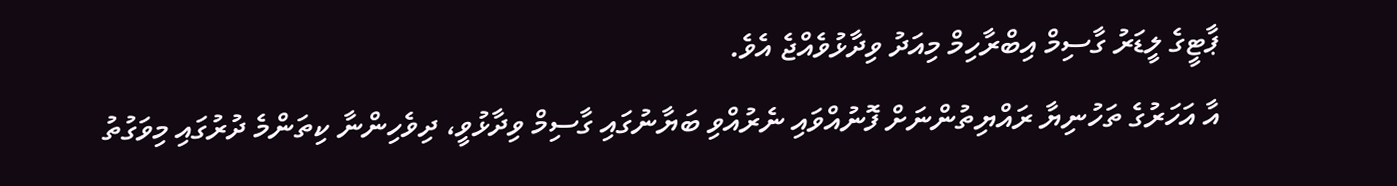ޕާޓީގެ ލީޑަރު ގާސިމް އިބްރާހިމް މިއަދު ވިދާޅުވެއްޖެ އެވެ.
އާ އަހަރުގެ ތަހުނިޔާ ރައްޔިތުންނަށް ފޮނުއްވައި ނެރުއްވި ބަޔާނުގައި ގާސިމް ވިދާޅުވީ، ދިވެހިންނާ ކިތަންމެ ދުރުގައި މިވަގުތު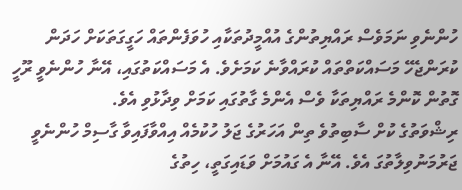ހުންނެވި ނަމަވެސް ރައްޔިތުންގެ އުއްމީދުތަކާއި ހުވަފެންތައް ހަގީގަތަކަށް ހަދަން ކުރަންޖެހޭ މަސައްކަތްތައް ކުރައްވާނެ ކަމަށެވެ. އެ މަސައްކަތުގައި، އޭނާ ހުންނެވީ ރޫހީ ގޮތުން ކޮންމެ ރައްޔިތަކާ ވެސް އެންމެ ގާތުގައި ކަމަށް ވިދާޅުވި އެވެ.
ރިޝްވަތުގެ ކުށް ސާބިތުވެ ތިން އަހަރުގެ ޖަލު ހުކުމެއް އިއްވާފައިވާ ގާސިމް ހުންނެވީ ޖަރުމަނުވިލާތުގަ އެވެ. އޭނާ އެ ގައުމަށް ވަޑައިގަތީ، ހިތުގެ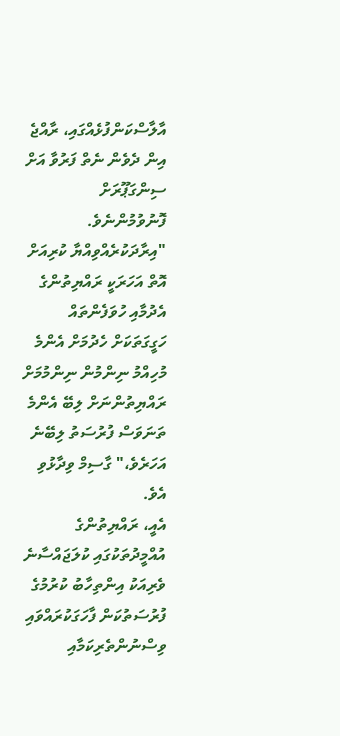އާލާސްކަންފުޅެއްގައި، ރާއްޖެ އިން ދެވެން ނެތް ފަރުވާ އަށް ސިންގަޕޫރަށް ފޮނުވުމުންނެވެ.
"އިރާދަކުރެއްވިއްޔާ ކުރިއަށް އޮތް އަހަރަކީ ރައްޔިތުންގެ އެދުމާއި ހުވަފެންތައް ހަގީގަތަކަށް ހެދުމަށް އެންމެ މުހިއްމު ނިންމުން ނިންމުމަށް ރައްޔިތުންނަށް ލިބޭ އެންމެ ތަނަވަސް ފުރުސަތު ލިބޭނެ އަހަރެވެ،" ގާސިމް ވިދާޅުވި އެވެ.
އެއީ، ރައްޔިތުންގެ އުއްމީދުތަކުގައި ކުލަޖައްސާނެ ވެރިއަކު އިންތިހާބު ކުރުމުގެ ފުރުސަތުކަން ފާހަގަކުރައްވައި ވިސްނުންތެރިކަމާއި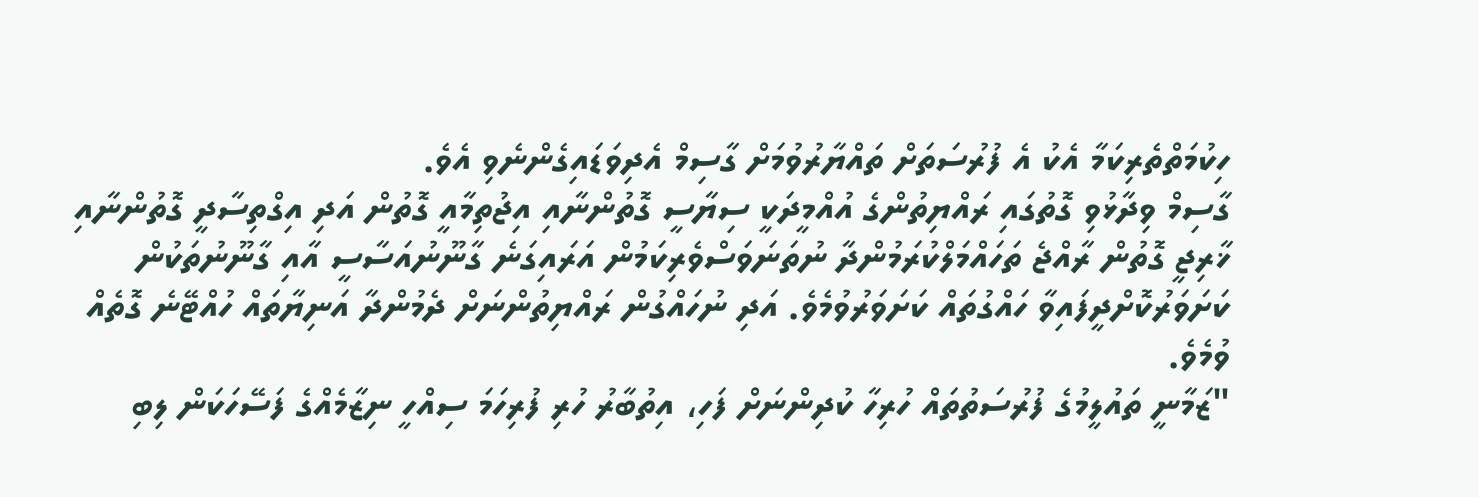ހިކުމަތްތެރިކަމާ އެކު އެ ފުރުސަތަށް ތައްޔާރުވުމަށް ގާސިމް އެދިވަޑައިގެންނެވި އެވެ.
ގާސިމް ވިދާޅުވި ގޮތުގައި ރައްޔިތުންގެ އުއްމީދަކީ ސިޔާސީ ގޮތުންނާއި އިޖުތިމާއީ ގޮތުން އަދި އިގްތިސާދީ ގޮތުންނާއި ޚާރިޖީ ގޮތުން ރާއްޖެ ތަހައްމަލްކުރަމުންދާ ނުތަނަވަސްވެރިކަމުން އަރައިގަނެ ގާނޫނުއަސާސީ އާއި ގާނޫނުތަކުން ކަށަވަރުކޮށްދީފައިވާ ހައްގުތައް ކަށަވަރުވުމެވެ. އަދި ނުހައްގުން ރައްޔިތުންނަށް ދެމުންދާ އަނިޔާތައް ހުއްޓޭނެ ގޮތެއް ވުމެވެ.
"ޒަމާނީ ތައުލީމުގެ ފުރުސަތުތައް ހުރިހާ ކުދިންނަށް ފަހި، އިތުބާރު ހުރި ފުރިހަމަ ސިއްހީ ނިޒާމެއްގެ ފަސޭހަކަން ލިބި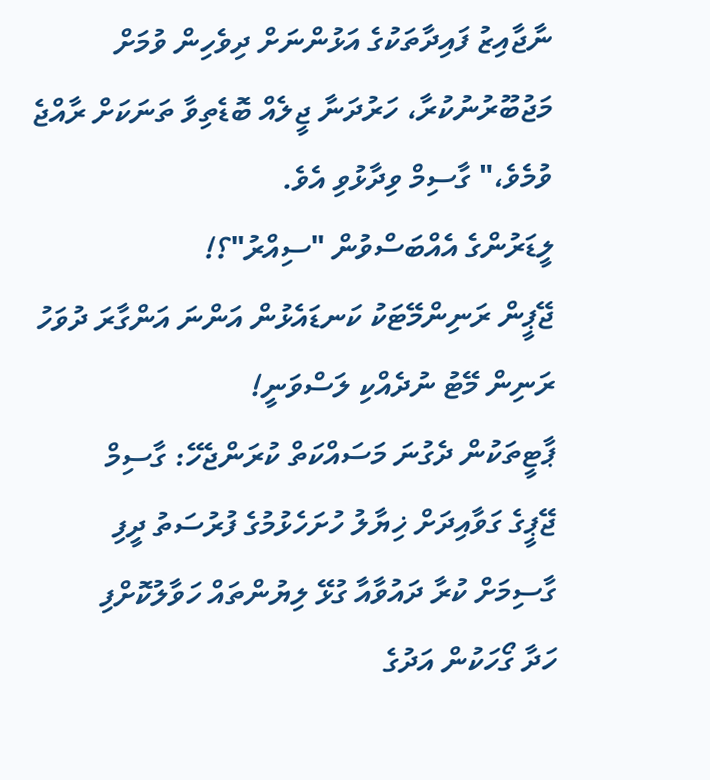ނާޖާއިޒު ފައިދާތަކުގެ އަޅުންނަށް ދިވެހިން ވުމަށް މަޖުބޫރުނުކުރާ، ހަރުދަނާ ޖީލެއް ބޮޑެތިވާ ތަނަކަށް ރާއްޖެ ވުމެވެ،" ގާސިމް ވިދާޅުވި އެވެ.
ލީޑަރުންގެ އެއްބަސްވުން "ސިއްރު"؟!
ޖޭޕީން ރަނިންމޭޓަކު ކަނޑައެޅުން އަންނަ އަންގާރަ ދުވަހު
ރަނިން މޭޓު ނުދެއްކި ލަސްވަނީ!
ޕާޓީތަކުން ދެގުނަ މަސައްކަތް ކުރަންޖެހޭ: ގާސިމް
ޖޭޕީގެ ގަވާއިދަށް ޚިޔާލު ހުށަހެޅުމުގެ ފުރުސަތު ދީފި
ގާސިމަށް ކުރާ ދައުވާއާ ގުޅޭ ލިޔުންތައް ހަވާލުކޮށްފި
ހަދާ ގޯހަކުން އަދުގެ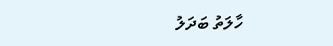ހާލަތު ބަދަލު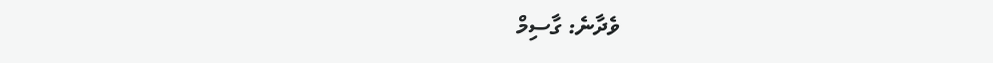ވެދާނެ: ގާސިމް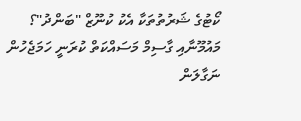ކޯޓުގެ ޝަރުތުތަކާ އެކު ކުނޫޒް "ބަންދު"؟
މައުމޫނާއި ގާސިމް މަސައްކަތް ކުރަނީ ހަމަޖެހުން ނަގާލަން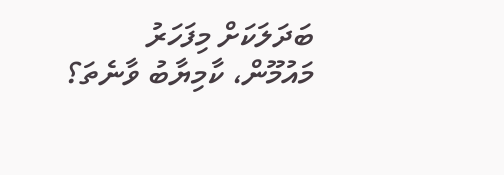ބަދަލަކަށް މިފަހަރު މައުމޫން، ކާމިޔާބު ވާނެތަ؟